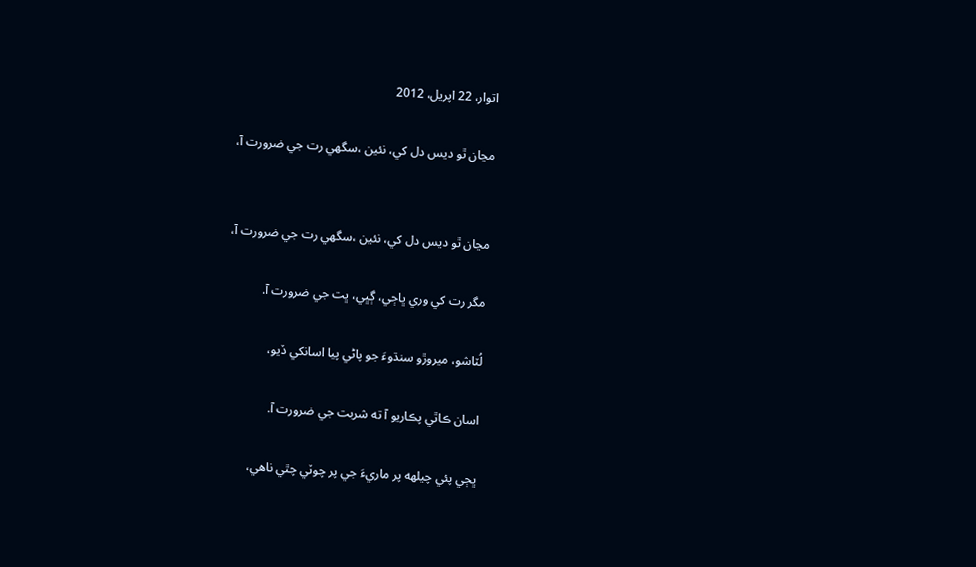اتوار، 22 اپریل، 2012

مڃان ٿو ديس دل کي، نئين ،سگهي رت جي ضرورت آ،


مڃان ٿو ديس دل کي، نئين ،سگهي رت جي ضرورت آ،

مگر رت کي وري ڀاڄي، ڳڀي، ڀت جي ضرورت آ.

لُٽاشو، ميروڙو سنڌوءَ جو پاڻي پيا اسانکي ڏيو،

اسان ڪاٿي پڪاريو آ ته شربت جي ضرورت آ.

ڀڄي پئي چيلهه پر ماريءَ جي پر چوٽي چٿي ناهي،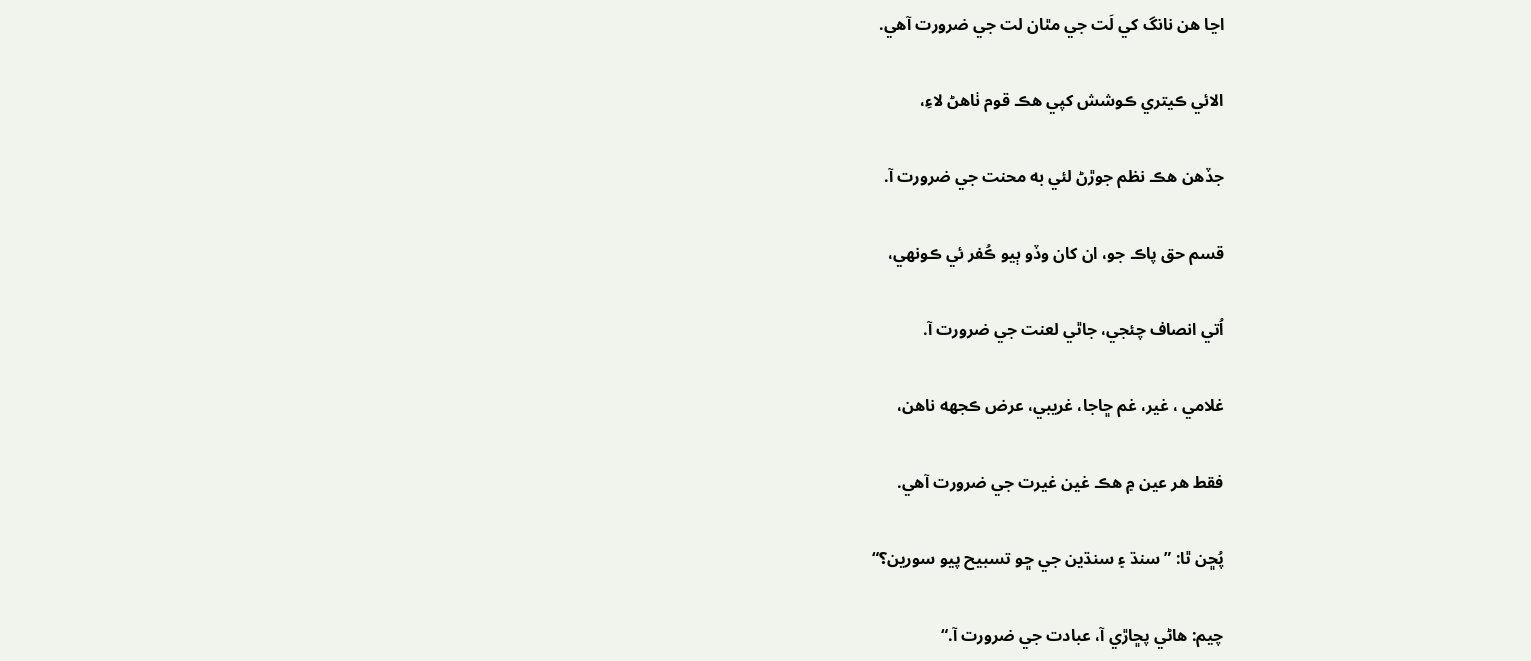اڃا هن نانگ کي لَت جي مٿان لت جي ضرورت آهي.

الائي ڪيتري ڪوشش کپي هڪ قوم ٺاهڻ لاءِ،

جڏهن هڪ نظم جوڙڻ لئي به محنت جي ضرورت آ.

قسم حق پاڪ جو، ان کان وڏو ٻيو ڪُفر ئي ڪونهي،

اُتي انصاف چئجي، جاٿي لعنت جي ضرورت آ.

غلامي ، غير، غم ڇاجا، غريبي، عرض ڪجهه ناهن،

فقط هر عين ۾ هڪ غين غيرت جي ضرورت آهي.

پُڇن ٿا: ” سنڌ ۽ سنڌين جي ڇو تسبيح پيو سورين؟“

چيم: هاڻي پڇاڙي آ، عبادت جي ضرورت آ.“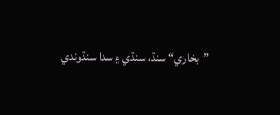”بخاري“ سنڌ، سنڌي ۽ سدا سنڌوندي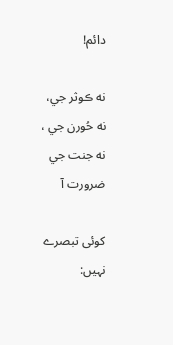دائم!

نه ڪوثر جي، نه حُورن جي ، نه جنت جي ضرورت آ

کوئی تبصرے نہیں: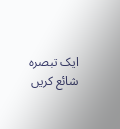ایک تبصرہ شائع کریں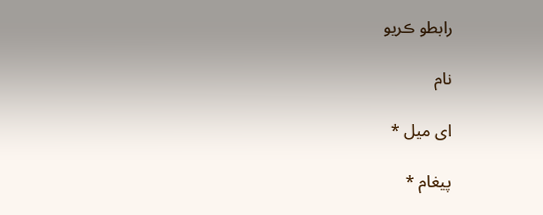رابطو ڪريو

نام

ای میل *

پیغام *